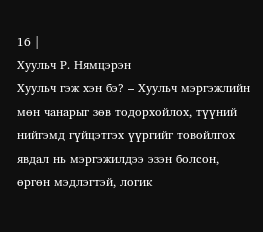16 |
Хуульч Р. Нямцэрэн
Хуульч гэж хэн бэ? – Хуульч мэргэжлийн мөн чанарыг зөв тодорхойлох, түүний нийгэмд гүйцэтгэх үүргийг товойлгох явдал нь мэргэжилдээ эзэн болсон, өргөн мэдлэгтэй, логик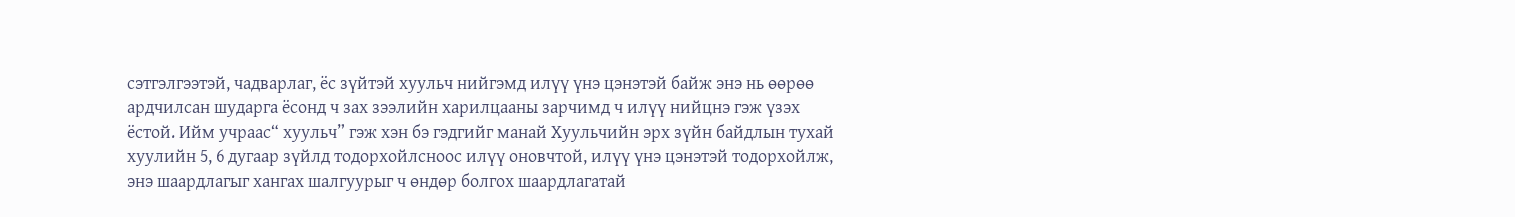сэтгэлгээтэй, чадварлаг, ёс зүйтэй хуульч нийгэмд илүү үнэ цэнэтэй байж энэ нь өөрөө ардчилсан шударга ёсонд ч зах зээлийн харилцааны зарчимд ч илүү нийцнэ гэж үзэх ёстой. Ийм учраас“ хуульч” гэж хэн бэ гэдгийг манай Хуульчийн эрх зүйн байдлын тухай хуулийн 5, 6 дугаар зүйлд тодорхойлсноос илүү оновчтой, илүү үнэ цэнэтэй тодорхойлж, энэ шаардлагыг хангах шалгуурыг ч өндөр болгох шаардлагатай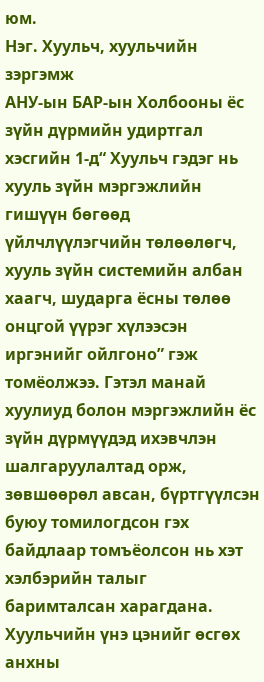юм.
Нэг. Хуульч, хуульчийн зэргэмж
АНУ-ын БАР-ын Холбооны ёс зүйн дүрмийн удиртгал хэсгийн 1-д“ Хуульч гэдэг нь хууль зүйн мэргэжлийн гишүүн бөгөөд үйлчлүүлэгчийн төлөөлөгч, хууль зүйн системийн албан хаагч, шударга ёсны төлөө онцгой үүрэг хүлээсэн иргэнийг ойлгоно” гэж томёолжээ. Гэтэл манай хуулиуд болон мэргэжлийн ёс зүйн дүрмүүдэд ихэвчлэн шалгаруулалтад орж, зөвшөөрөл авсан, бүртгүүлсэн буюу томилогдсон гэх байдлаар томъёолсон нь хэт хэлбэрийн талыг баримталсан харагдана. Хуульчийн үнэ цэнийг өсгөх анхны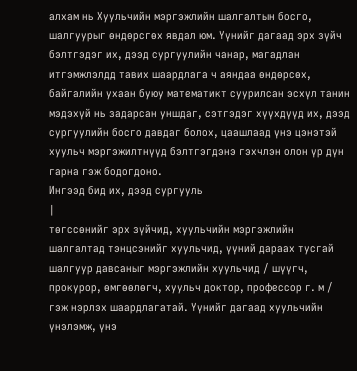алхам нь Хуульчийн мэргэжлийн шалгалтын босго, шалгуурыг өндөрсгөх явдал юм. Үүнийг дагаад эрх зүйч бэлтгэдэг их, дээд сургуулийн чанар, магадлан итгэмжлэлдд тавих шаардлага ч аяндаа өндөрсөх, байгалийн ухаан буюу математикт суурилсан эсхүл танин мэдэхүй нь задарсан уншдаг, сэтгэдэг хүүхдүүд их, дээд сургуулийн босго давдаг болох, цаашлаад үнэ цэнэтэй хуульч мэргэжилтнүүд бэлтгэгдэнэ гэхчлэн олон үр дүн гарна гэж бодогдоно.
Ингээд бид их, дээд сургууль
|
төгссөнийг эрх зүйчид, хуульчийн мэргэжлийн шалгалтад тэнцсэнийг хуульчид, үүний дараах тусгай шалгуур давсаныг мэргэжлийн хуульчид / шүүгч, прокурор, өмгөөлөгч, хуульч доктор, профессор г. м / гэж нэрлэх шаардлагатай. Үүнийг дагаад хуульчийн үнэлэмж, үнэ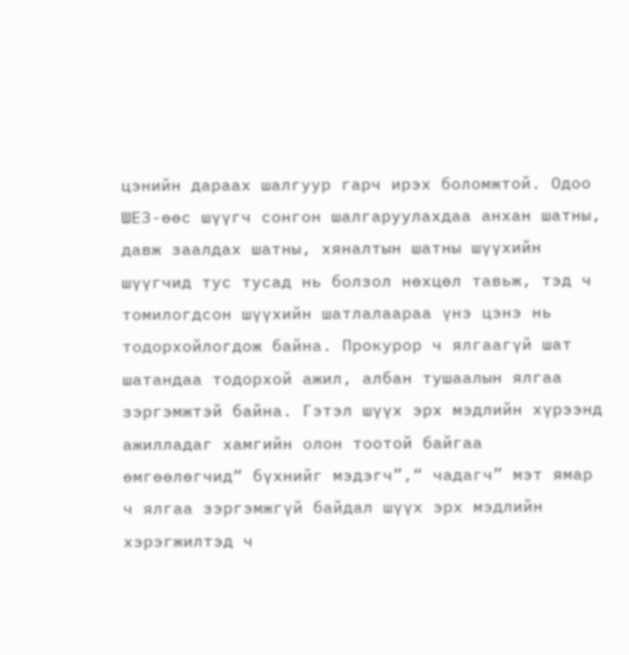цэнийн дараах шалгуур гарч ирэх боломжтой. Одоо ШЕЗ-өөс шүүгч сонгон шалгаруулахдаа анхан шатны, давж заалдах шатны, хяналтын шатны шүүхийн шүүгчид тус тусад нь болзол нөхцөл тавьж, тэд ч томилогдсон шүүхийн шатлалаараа үнэ цэнэ нь тодорхойлогдож байна. Прокурор ч ялгаагүй шат шатандаа тодорхой ажил, албан тушаалын ялгаа зэргэмжтэй байна. Гэтэл шүүх эрх мэдлийн хүрээнд ажилладаг хамгийн олон тоотой байгаа өмгөөлөгчид“ бүхнийг мэдэгч”,“ чадагч” мэт ямар ч ялгаа зэргэмжгүй байдал шүүх эрх мэдлийн хэрэгжилтэд ч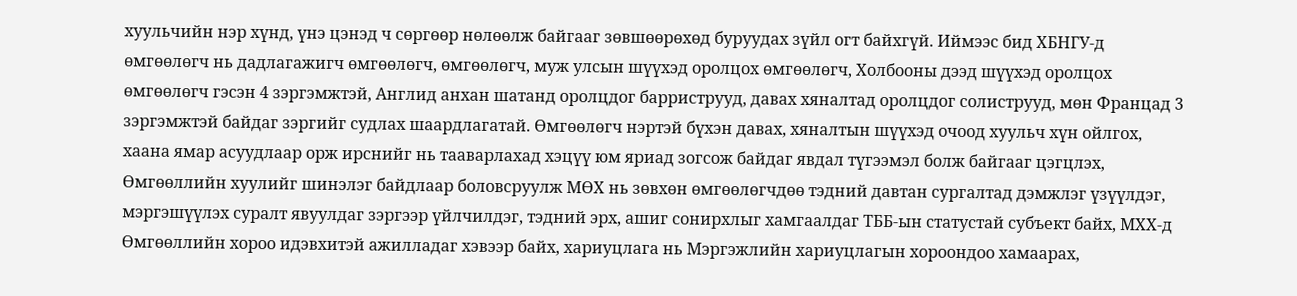хуульчийн нэр хүнд, үнэ цэнэд ч сөргөөр нөлөөлж байгааг зөвшөөрөхөд буруудах зүйл огт байхгүй. Иймээс бид ХБНГУ-д өмгөөлөгч нь дадлагажигч өмгөөлөгч, өмгөөлөгч, муж улсын шүүхэд оролцох өмгөөлөгч, Холбооны дээд шүүхэд оролцох өмгөөлөгч гэсэн 4 зэргэмжтэй, Англид анхан шатанд оролцдог барриструуд, давах хяналтад оролцдог солиструуд, мөн Францад 3 зэргэмжтэй байдаг зэргийг судлах шаардлагатай. Өмгөөлөгч нэртэй бүхэн давах, хяналтын шүүхэд очоод хуульч хүн ойлгох, хаана ямар асуудлаар орж ирснийг нь тааварлахад хэцүү юм яриад зогсож байдаг явдал түгээмэл болж байгааг цэгцлэх, Өмгөөллийн хуулийг шинэлэг байдлаар боловсруулж МӨХ нь зөвхөн өмгөөлөгчдөө тэдний давтан сургалтад дэмжлэг үзүүлдэг, мэргэшүүлэх суралт явуулдаг зэргээр үйлчилдэг, тэдний эрх, ашиг сонирхлыг хамгаалдаг ТББ-ын статустай субъект байх, МХХ-д Өмгөөллийн хороо идэвхитэй ажилладаг хэвээр байх, хариуцлага нь Мэргэжлийн хариуцлагын хороондоо хамаарах,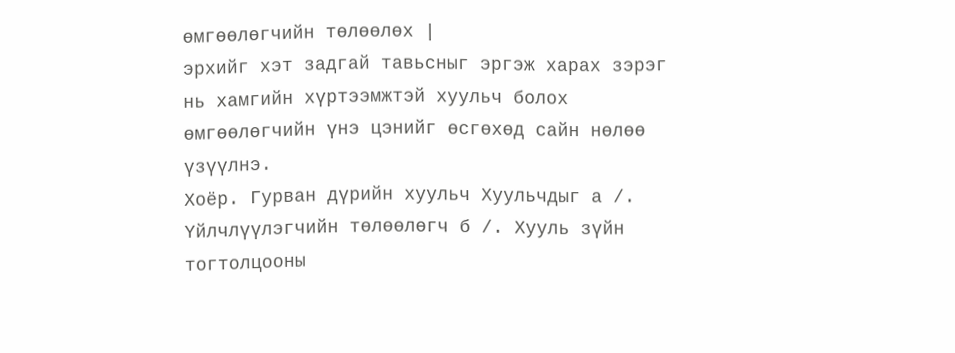өмгөөлөгчийн төлөөлөх |
эрхийг хэт задгай тавьсныг эргэж харах зэрэг нь хамгийн хүртээмжтэй хуульч болох өмгөөлөгчийн үнэ цэнийг өсгөхөд сайн нөлөө үзүүлнэ.
Хоёр. Гурван дүрийн хуульч Хуульчдыг а /. Үйлчлүүлэгчийн төлөөлөгч б /. Хууль зүйн тогтолцооны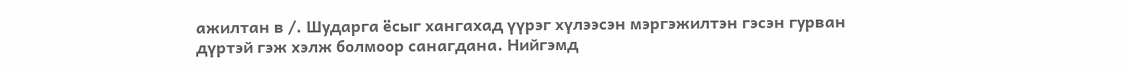ажилтан в /. Шударга ёсыг хангахад үүрэг хүлээсэн мэргэжилтэн гэсэн гурван дүртэй гэж хэлж болмоор санагдана. Нийгэмд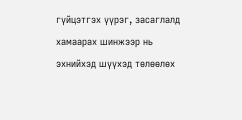гүйцэтгэх үүрэг, засаглалд хамаарах шинжээр нь эхнийхэд шүүхэд төлөөлөх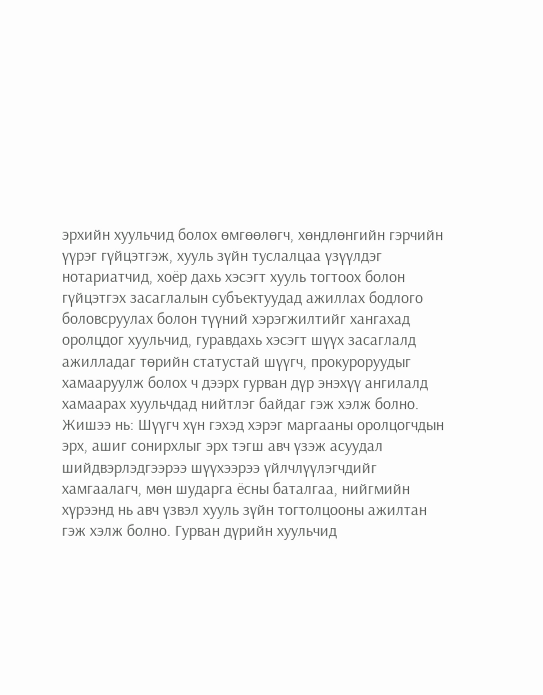эрхийн хуульчид болох өмгөөлөгч, хөндлөнгийн гэрчийн үүрэг гүйцэтгэж, хууль зүйн туслалцаа үзүүлдэг нотариатчид, хоёр дахь хэсэгт хууль тогтоох болон гүйцэтгэх засаглалын субъектуудад ажиллах бодлого боловсруулах болон түүний хэрэгжилтийг хангахад оролцдог хуульчид, гуравдахь хэсэгт шүүх засаглалд ажилладаг төрийн статустай шүүгч, прокуроруудыг хамааруулж болох ч дээрх гурван дүр энэхүү ангилалд хамаарах хуульчдад нийтлэг байдаг гэж хэлж болно. Жишээ нь: Шүүгч хүн гэхэд хэрэг маргааны оролцогчдын эрх, ашиг сонирхлыг эрх тэгш авч үзэж асуудал шийдвэрлэдгээрээ шүүхээрээ үйлчлүүлэгчдийг хамгаалагч, мөн шударга ёсны баталгаа, нийгмийн хүрээнд нь авч үзвэл хууль зүйн тогтолцооны ажилтан гэж хэлж болно. Гурван дүрийн хуульчид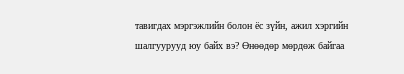тавигдах мэргэжлийн болон ёс зүйн, ажил хэргийн шалгуурууд юу байх вэ? Өнөөдөр мөрдөж байгаа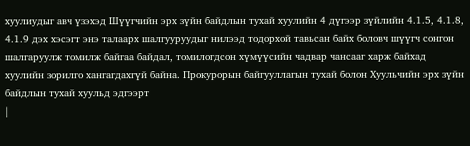хуулиудыг авч үзэхэд Шүүгчийн эрх зүйн байдлын тухай хуулийн 4 дүгээр зүйлийн 4.1.5, 4.1.8, 4.1.9 дэх хэсэгт энэ талаарх шалгууруудыг нилээд тодорхой тавьсан байх боловч шүүгч сонгон шалгаруулж томилж байгаа байдал, томилогдсон хүмүүсийн чадвар чансааг харж байхад хуулийн зорилго хангагдахгүй байна. Прокурорын байгууллагын тухай болон Хуульчийн эрх зүйн байдлын тухай хуульд эдгээрт
|